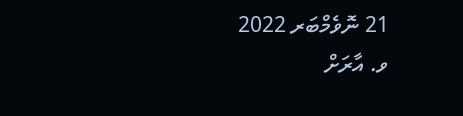21 ނޮވެމްބަރ 2022
ވ. އާރަށް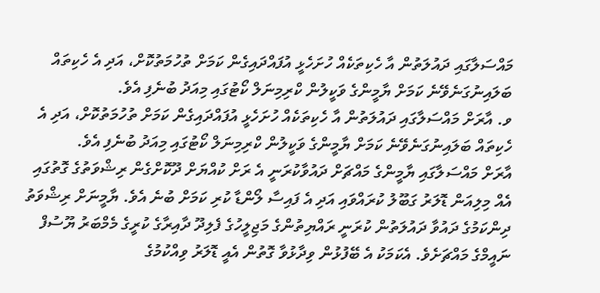މައްސަލާގައި ދައުލަތުން އާ ހެކިތަކެއް ހުށަހެޅީ އުފައްދައިގެން ކަމަށް ތުހުމަތުކޮށް، އަދި އެ ހެކިތައް ބަލައިނުގަނެވޭނެ ކަމަށް ޔާމީންގެ ވަކީލުން ކްރިމިނަލް ކޯޓުގައި މިއަދު ބުނެފި އެވެ.
ވ. އާރަށް މައްސަލާގައި ދައުލަތުން އާ ހެކިތަކެއް ހުށަހެޅީ އުފައްދައިގެން ކަމަށް ތުހުމަތުކޮށް، އަދި އެ ހެކިތައް ބަލައިނުގަނެވޭނެ ކަމަށް ޔާމީންގެ ވަކީލުން ކްރިމިނަލް ކޯޓުގައި މިއަދު ބުނެފި އެވެ.
އާރަށް މައްސަލާގައި ޔާމީންގެ މައްޗަށް ދައުވާކުރަނީ އެ ރަށް ކުއްޔަށް ދޫކޮށްގެން ރިޝްވަތުގެ ގޮތުގައި އެއް މިލިއަން ޑޮލަރު ގަބޫލު ކުރައްވައި އަދި އެ ފައިސާ ލޯންޑާ ކުރި ކަމަށް ބުނެ އެވެ. ޔާމީނަށް ރިޝްވަތު ދިންކަމުގެ ދައުވާ ދައުލަތުން ކުރަނީ ރައްޔިތުންގެ މަޖިލީހުގެ ފެލިދޫ ދާއިރާގެ ކުރީގެ މެމްބަރު ޔޫސުފް ނައީމްގެ މައްޗަށެވެ. އެކަމަކު އެ ބޭފުޅުން ވިދާޅުވާ ގޮތުން އެއީ ޑޮލަރު ވިއްކުމުގެ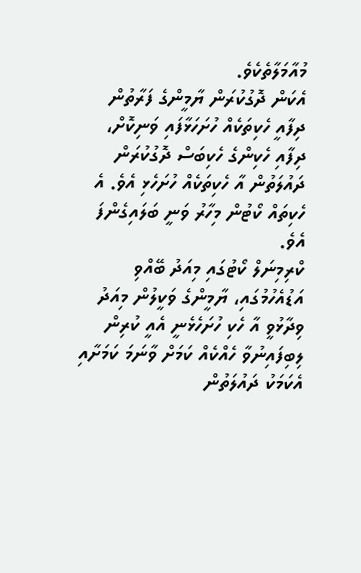މުއާމަލާތެކެވެ.
އެކަން ދޮގުކުރަން ޔާމީންގެ ފަރާތުން ދިފާއީ ހެކިތަކެއް ހުށަހަޅާފައި ވަނިކޮށް، ދިފާއި ހެކިންގެ ހެކިބަސް ދޮގުކުރަން ދައުލަތުން އާ ހެކިތަކެއް ހުށަހެޅި އެވެ. އެ ހެކިތައް ކޯޓުން މިހާރު ވަނީ ބަލައިގެންފަ އެވެ.
ކްރިމިނަލް ކޯޓުގައި މިއަދު ބޭއްވި އަޑުއެހުމުގައި، ޔާމީންގެ ވަކީލުން މިއަދު ވިދާޅުވީ އާ ހެކި ހުށަހެޅެނީ އެއީ ކުރިން ލިބިފައިނުވާ ހެއްކެއް ކަމަށް ވާނަމަ ކަމަށާއި އެކަމަކު ދައުލަތުން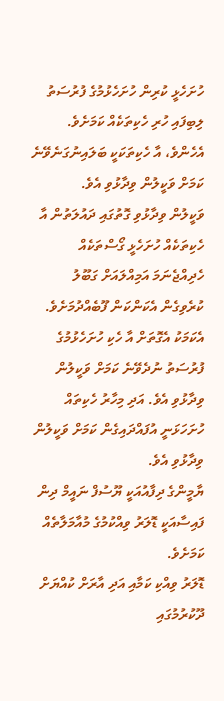ހުށަހެޅީ ކުރިން ހުށަހެޅުމުގެ ފުރުސަތު ލިބިފައި ހުރި ހެކިތަކެއް ކަމަށެވެ. އެހެންވެ، އާ ހެކިތަކަކީ ބަލައިނުގަނެވޭނެ ކަމަށް ވަކީލުން ވިދާޅުވި އެވެ.
ވަކީލުން ވިދާޅުވި ގޮތުގައި ދައުލަތުން އާ ހެކިތަކެއް ހުށަހެޅީ ގޯސްތަކެއް ހެދިއްޖެނަމަ އަމިއްލައަށް ގަބޫލު ކުރެވިގެން އެކަންކަން ފޫބެއްދުމަށެވެ. އެކަމަކު އެގޮތަށް އާ ހެކި ހުށަހެޅުމުގެ ފުރުސަތު ނުދެވޭނެ ކަމަށް ވަކީލުން ވިދާޅުވި އެވެ. އަދި މިހާރު ހެކިތައް ހުށަހަޅަނީ އުފައްދައިގެން ކަމަށް ވަކީލުން ވިދާޅުވި އެވެ.
ޔާމީންގެ ދިފާއުއަކީ ޔޫސުފް ނައީމް ދިން ފައިސާއަކީ ޑޮލަރު ވިއްކުމުގެ މުއާމަލާތެއް ކަމަށެވެ.
ޑޮލަރު ވިއްކި ކަމާއި އަދި އާރަށް ކުއްޔަށް ދޫކުރުމުގައި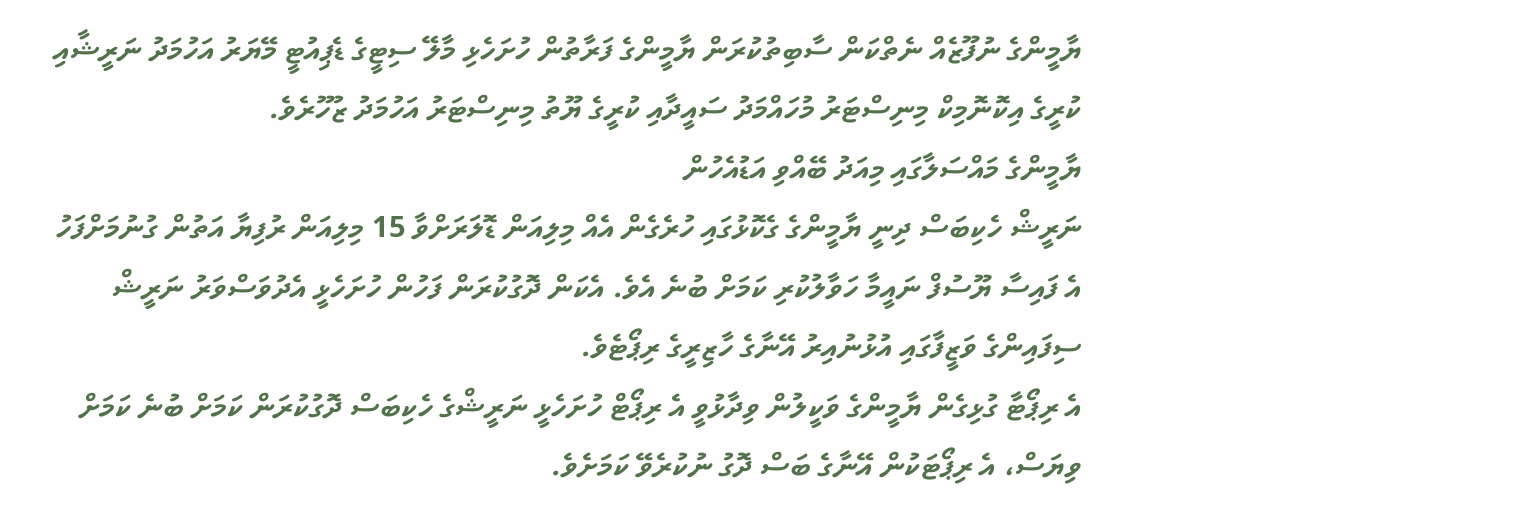ޔާމީންގެ ނުފޫޒެއް ނެތްކަން ސާބިތުކުރަން ޔާމީންގެ ފަރާތުން ހުށަހެޅި މާލޭ ސިޓީގެ ޑެޕިއުޓީ މޭޔަރު އަހުމަދު ނަރީޝާއި ކުރީގެ އިކޮނޮމިކް މިނިސްޓަރު މުހައްމަދު ސައީދާއި ކުރީގެ ޔޫތު މިނިސްޓަރު އަހުމަދު ޒުހޫރެވެ.
ޔާމީންގެ މައްސަލާގައި މިއަދު ބޭއްވި އަޑުއެހުން
ނަރީޝް ހެކިބަސް ދިނީ ޔާމީންގެ ގެކޮޅުގައި ހުރެގެން އެއް މިލިއަން ޑޮލަރަށްވާ 15 މިލިއަން ރުފިޔާ އަތުން ގުނުމަށްފަހު އެ ފައިސާ ޔޫސުފް ނައީމާ ހަވާލުކުރި ކަމަށް ބުނެ އެވެ. އެކަން ދޮގުކުރަން ފަހުން ހުށަހެޅީ އެދުވަސްވަރު ނަރީޝް ސިފައިންގެ ވަޒީފާގައި އުޅުނުއިރު އޭނާގެ ހާޒިރީގެ ރިޕޯޓެވެ.
އެ ރިޕޯޓާ ގުޅިގެން ޔާމީންގެ ވަކީލުން ވިދާޅުވީ އެ ރިޕޯޓް ހުށަހެޅީ ނަރީޝްގެ ހެކިބަސް ދޮގުކުރަން ކަމަށް ބުނެ ކަމަށް ވިޔަސް، އެ ރިޕޯޓަކުން އޭނާގެ ބަސް ދޮގު ނުކުރެވޭ ކަމަށެވެ.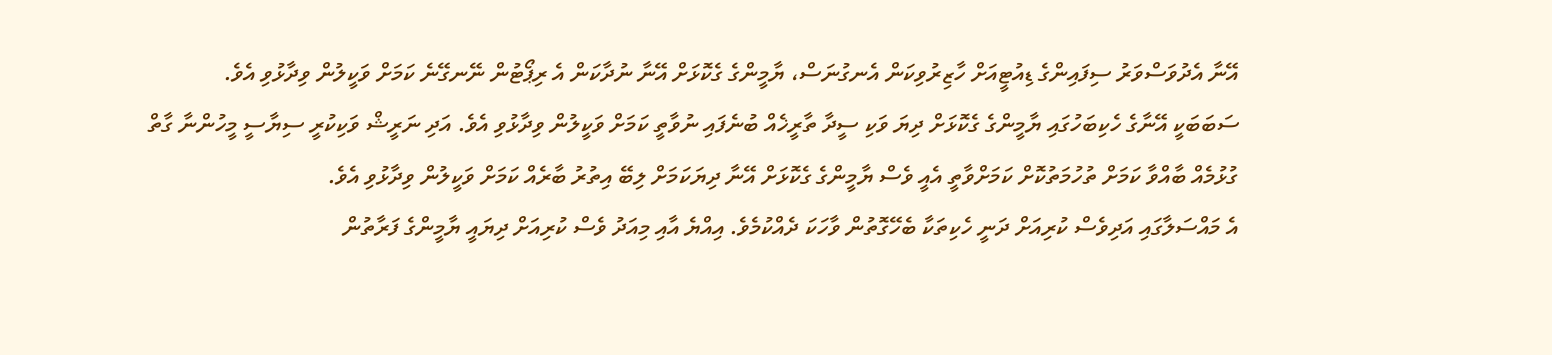އޭނާ އެދުވަސްވަރު ސިފައިންގެ ޑިއުޓީއަށް ހާޒިރުވިކަން އެނގުނަސް، ޔާމީންގެ ގެކޮޅަށް އޭނާ ނުދާކަން އެ ރިޕޯޓުން ނޭނގޭނެ ކަމަށް ވަކީލުން ވިދާޅުވި އެވެ.
ސަބަބަކީ އޭނާގެ ހެކިބަހުގައި ޔާމީންގެ ގެކޮޅަށް ދިޔަ ވަކި ސީދާ ތާރީޚެއް ބުނެފައި ނުވާތީ ކަމަށް ވަކީލުން ވިދާޅުވި އެވެ. އަދި ނަރީޝް ވަކިކުރީ ސިޔާސީ މީހުންނާ ގާތް ގުޅުމެއް ބާއްވާ ކަމަށް ތުހުމަތުކޮށް ކަމަށްވާތީ އެއީ ވެސް ޔާމީންގެ ގެކޮޅަށް އޭނާ ދިޔަކަމަށް ލިބޭ އިތުރު ބާރެއް ކަމަށް ވަކީލުން ވިދާޅުވި އެވެ.
އެ މައްސަލާގައި އަދިވެސް ކުރިއަށް ދަނީ ހެކިތަކާ ބެހޭގޮތުން ވާހަކަ ދެއްކުމެވެ. އިއްޔެ އާއި މިއަދު ވެސް ކުރިއަށް ދިޔައީ ޔާމީންގެ ފަރާތުން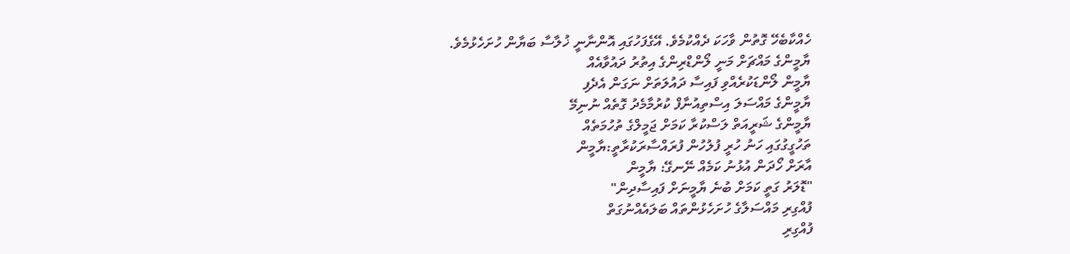ހެއްކާބެހޭ ގޮތުން ވާހަކަ ދެއްކުމެވެ. އޭގެފަހުގައި އޮންނާނީ ޚުލާސާ ބަޔާން ހުށަހެޅުމެވެ.
ޔާމީންގެ މައްޗަށް މަނީ ލޯންޑްރިންގެ އިތުރު ދައުވާއެއް
ޔާމީން ލޯންޑަކުރެއްވި ފައިސާ ދައުލަތަށް ނަގަން އެދެފި
ޔާމީންގެ މައްސަލަ އިސްތިއުނާފް ކުރުމާމެދު ގޮތެއް ނުނިމޭ
ޔާމީންގެ ޝަރީއަތް ލަސްކުރާ ކަމަށް ޖަމީލްގެ ތުހުމަތެއް
ތަހުގީގުގައި ހަނު ހުރީ ފުލުހުން ފުރައްސާރަކުރާތީ:ޔާމީން
އާރަށް ހޯދަން އުޅުނު ކަމެއް ނޭނގޭ: ޔާމީން
"ޑޮލަރު ގަތީ ކަމަށް ބުނެ ޔާމީނަށް ފައިސާދިން"
ފުއްގިރި މައްސަލާގެ ހުށަހެޅުންތައް ބަލައެއްނުގަތް
ފުއްގިރި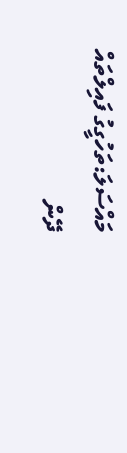މައްސަލަ:ތަހުގީގު ފައިލްތައް ދޭން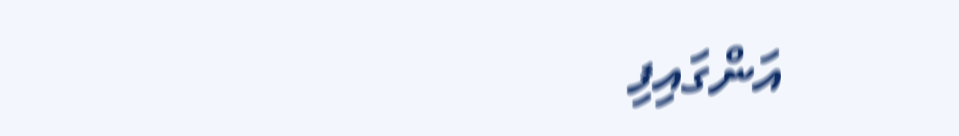އަންގައިފި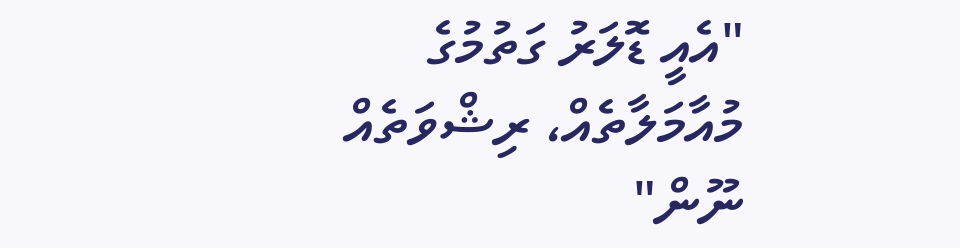"އެއީ ޑޮލަރު ގަތުމުގެ މުއާމަލާތެއް، ރިޝްވަތެއް ނޫން"